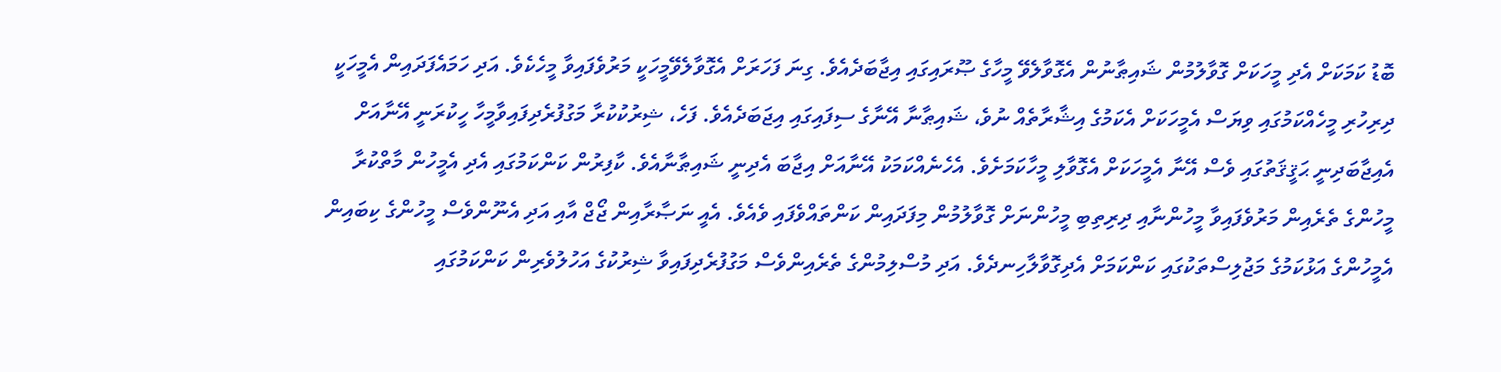ބޮޑު ކަމަކަށް އެދި މީހަކަށް ގޮވާލުމުން ޝައިޠާނުން އެގޮވާލެވޭ މީހާގެ ޞޫރައިގައި އިޖާބަދެއެވެ. ގިނަ ފަހަރަށް އެގޮވާލެވޭމީހަކީ މަރުވެފައިވާ މީހެކެވެ. އަދި ހަމައެފަދައިން އެމީހަކީ ދިރިހުރި މީހެއްކަމުގައި ވިޔަސް އެމީހަކަށް އެކަމުގެ އިޝާރާތެއް ނުވެ، ޝައިޠާނާ އޭނާގެ ސިފައިގައި އިޖަބަދެއެވެ. ފަހެ، ޝިރުކުކުރާ މަގުފުރެދިފައިވާމީހާ ހީކުރަނީ އޭނާއަށް އެއިޖާބަދިނީ ޙަޤީޤަތުގައި ވެސް އޭނާ އެމީހަކަށް އެގޮވާލި މީހާކަމަށެވެ. އެހެނެއްކަމަކު އޭނާއަށް އިޖާބަ އެދިނީ ޝައިޠާނާއެވެ. ކާފިރުން ކަންކަމުގައި އެދި އެމީހުން މާތްކުރާ މީހުންގެ ތެރެއިން މަރުވެފައިވާ މީހުންނާއި ދިރިތިބި މީހުންނަށް ގޮވާލުމުން މިފަދައިން ކަންތައްވެފައި ވެއެވެ. އެއީ ނަޞާރާއިން ޖޯޖް އާއި އަދި އެނޫންވެސް މީހުންގެ ކިބައިން އެމީހުންގެ އަޅުކަމުގެ މަޖުލިސްތަކުގައި ކަންކަމަށް އެދިގޮވާލާހިނދެވެ. އަދި މުސްލިމުންގެ ތެރެއިންވެސް މަގުފުރެދިފައިވާ ޝިރުކުގެ އަހުލުވެރިން ކަންކަމުގައި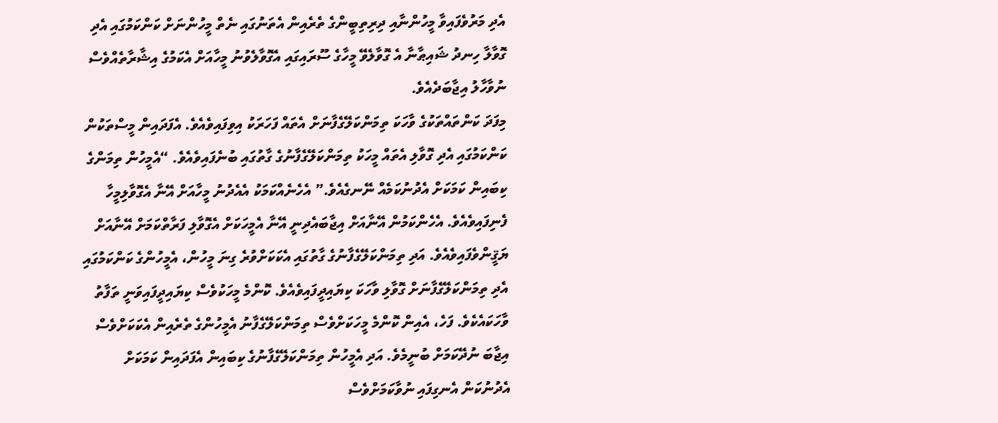އެދި މަރުވެފައިވާ މީހުންނާއި ދިރިތިބީންގެ ތެރެއިން އެތަނުގައި ނެތް މީހުންނަށް ކަންކަމުގައި އެދި ގޮވާލާ ހިނދު ޝައިޠާނާ އެ ގޮވާލެވޭ މީހާގެ ސޫރައިގައި އެގޮވާލެވުނު މީހާއަށް އެކަމުގެ އިޝާރާތެއްވެސް ނުވާހާލު އިޖާބަދެއެވެ.
މިފަދަ ކަންތައްތަކުގެ ވާހަކަ ތިމަންކަލޭގެފާނަށް އެތައް ފަހަރަކު އިވިފައިވެއެވެ. އެފަދައިން މީސްތަކުން ކަންކަމުގައި އެދި ގޮވާލި އެތައް މީހަކު ތިމަންކަލޭގެފާނުގެ ގާތުގައި ބުނެފައިވެއެވެ. “އެމީހުން ތިމަންގެ ކިބައިން ކަމަކަށް އެދުނުކަމެއް ނޭނގެއެވެ.” އެހެނެއްކަމަކު އެއެދުނު މީހާއަށް އޭނާ އެގޮވާލިމީހާ ފެނިފައިވެއެވެ. އެހެންކަމުން އޭނާއަށް އިޖާބައެދިނީ އޭނާ އެމީހަކަށް އެގޮވާލި ފަރާތްކަމަށް އޭނާއަށް ޔަޤީންވެފައިވެއެވެ. އަދި ތިމަންކަލޭގެފާނުގެ ގާތުގައި އެކަކަށްވުރެ ގިނަ މީހުން، އެމީހުންގެ ކަންކަމުގައި އެދި ތިމަންކަލޭގެފާނަށް ގޮވާލި ވާހަކަ ކިޔައިދީފައިވެއެވެ. ކޮންމެ މީހަކުވެސް ކިޔައިދީފައިވަނީ ތަފާތު ވާހަކައެކެވެ. ފަހެ، އެއިން ކޮންމެ މީހަކަށްވެސް ތިމަންކަލޭގެފާނު އެމީހުންގެ ތެރެއިން އެކަކަށްވެސް އިޖާބަ ނުދޭކަމަށް ބުނީމެވެ. އަދި އެމީހުން ތިމަންކަލޭގެފާނުގެ ކިބައިން އެފަދައިން ކަމަކަށް އެދުނުކަން އެނގިފައި ނުވާކަމަށްވެސް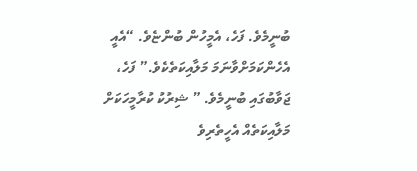ބުނީމެވެ. ފަހެ، އެމީހުން ބުންޏެވެ. “އެއީ އެހެންކަމަށްވާނަމަ މަލާއިކަތެކެވެ.” ފަހެ، ޖަވާބުގައި ބުނީމެވެ. ” ޝިރުކު ކުރާމީހަކަށް މަލާއިކަތެއް އެހީތެރިވެ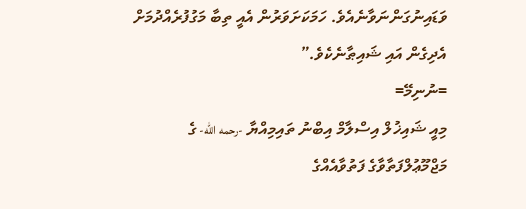ވަޑައިނުގަންނަވާނެއެވެ. ހަމަކަށަވަރުން އެއީ ތިބާ މަގުފުރެއްދުމަށް އެދިގެން އައި ޝައިޠާނެކެވެ.”
=ނުނިމޭ=
މިއީ ޝައިޚުލް އިސްލާމް އިބްނު ތައިމިއްޔާ -رحمه الله- ގެ މަޖްމޫޢުލްފަތާވާގެ ފަތުވާއެއްގެ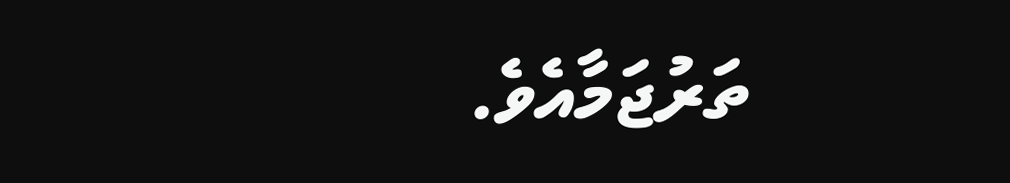ތަރުޖަމާއެވެ.